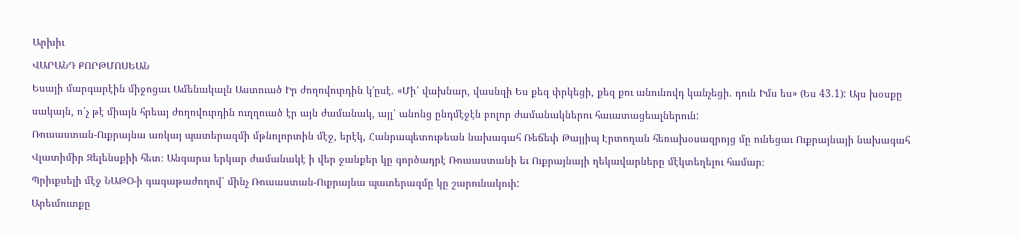Արխիւ
ՎԱՐԱՆԴ ՔՈՐԹՄՈՍԵԱՆ
Եսայի մարգարէին միջոցաւ Ամենակալն Աստուած Իր ժողովուրդին կ՚ըսէ. «Մի՛ վախնար, վասնզի Ես քեզ փրկեցի, քեզ քու անունովդ կանչեցի. դուն Իմս ես» (Ես 43.1): Այս խօսքը սակայն, ո՛չ թէ միայն հրեայ ժողովուրդին ուղղուած էր այն ժամանակ, այլ՝ անոնց ընդմէջէն բոլոր ժամանակներու հաւատացեալներուն:
Ռուսաստան-Ուքրայնա առկայ պատերազմի մթնոլորտին մէջ, երէկ, Հանրապետութեան նախագահ Ռեճեփ Թայյիպ Էրտողան հեռախօսազրոյց մը ունեցաւ Ուքրայնայի նախագահ Վլատիմիր Զելենսքիի հետ։ Անգարա երկար ժամանակէ ի վեր ջանքեր կը գործադրէ Ռուսաստանի եւ Ուքրայնայի ղեկավարները մէկտեղելու համար։
Պրիւքսելի մէջ ՆԱԹՕ-ի գագաթաժողով՝ մինչ Ռուսաստան-Ուքրայնա պատերազմը կը շարունակուի:
Արեւմուտքը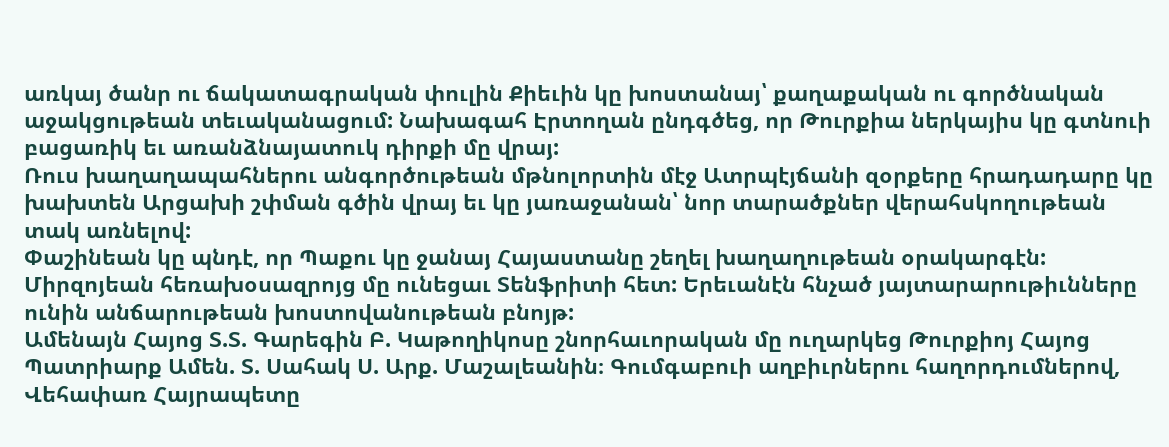առկայ ծանր ու ճակատագրական փուլին Քիեւին կը խոստանայ՝ քաղաքական ու գործնական աջակցութեան տեւականացում: Նախագահ Էրտողան ընդգծեց, որ Թուրքիա ներկայիս կը գտնուի բացառիկ եւ առանձնայատուկ դիրքի մը վրայ:
Ռուս խաղաղապահներու անգործութեան մթնոլորտին մէջ Ատրպէյճանի զօրքերը հրադադարը կը խախտեն Արցախի շփման գծին վրայ եւ կը յառաջանան՝ նոր տարածքներ վերահսկողութեան տակ առնելով:
Փաշինեան կը պնդէ, որ Պաքու կը ջանայ Հայաստանը շեղել խաղաղութեան օրակարգէն: Միրզոյեան հեռախօսազրոյց մը ունեցաւ Տենֆրիտի հետ: Երեւանէն հնչած յայտարարութիւնները ունին անճարութեան խոստովանութեան բնոյթ:
Ամենայն Հայոց Տ.Տ. Գարեգին Բ. Կաթողիկոսը շնորհաւորական մը ուղարկեց Թուրքիոյ Հայոց Պատրիարք Ամեն. Տ. Սահակ Ս. Արք. Մաշալեանին։ Գումգաբուի աղբիւրներու հաղորդումներով, Վեհափառ Հայրապետը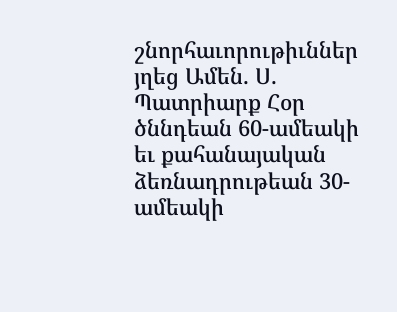շնորհաւորութիւններ յղեց Ամեն. Ս. Պատրիարք Հօր ծննդեան 60-ամեակի եւ քահանայական ձեռնադրութեան 30-ամեակի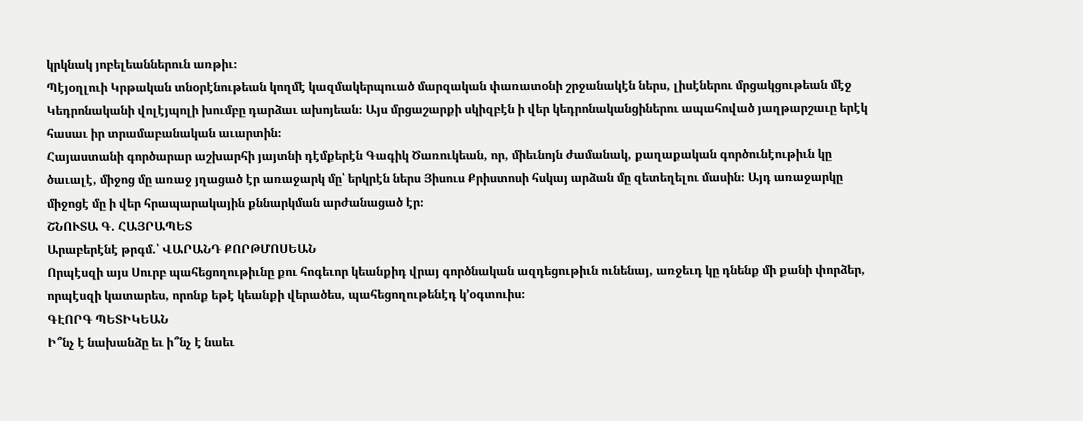կրկնակ յոբելեաններուն առթիւ։
Պէյօղլուի Կրթական տնօրէնութեան կողմէ կազմակերպուած մարզական փառատօնի շրջանակէն ներս, լիսէներու մրցակցութեան մէջ Կեդրոնականի վոլէյպոլի խումբը դարձաւ ախոյեան։ Այս մրցաշարքի սկիզբէն ի վեր կեդրոնականցիներու ապահոված յաղթարշաւը երէկ հասաւ իր տրամաբանական աւարտին։
Հայաստանի գործարար աշխարհի յայտնի դէմքերէն Գագիկ Ծառուկեան, որ, միեւնոյն ժամանակ, քաղաքական գործունէութիւն կը ծաւալէ, միջոց մը առաջ յղացած էր առաջարկ մը՝ երկրէն ներս Յիսուս Քրիստոսի հսկայ արձան մը զետեղելու մասին։ Այդ առաջարկը միջոցէ մը ի վեր հրապարակային քննարկման արժանացած էր։
ՇՆՈՒՏԱ Գ. ՀԱՅՐԱՊԵՏ
Արաբերէնէ թրգմ.՝ ՎԱՐԱՆԴ ՔՈՐԹՄՈՍԵԱՆ
Որպէսզի այս Սուրբ պահեցողութիւնը քու հոգեւոր կեանքիդ վրայ գործնական ազդեցութիւն ունենայ, առջեւդ կը դնենք մի քանի փորձեր, որպէսզի կատարես, որոնք եթէ կեանքի վերածես, պահեցողութենէդ կ՚օգտուիս։
ԳԷՈՐԳ ՊԵՏԻԿԵԱՆ
Ի՞նչ է նախանձը եւ ի՞նչ է նաեւ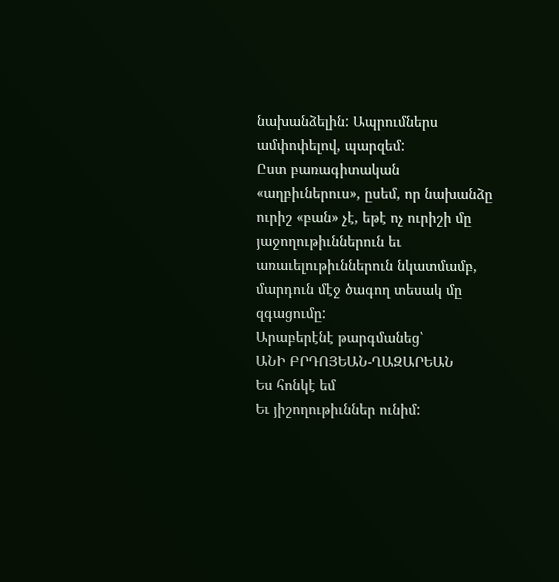նախանձելին: Ապրումներս ամփոփելով, պարզեմ:
Ըստ բառագիտական «աղբիւներուս», ըսեմ, որ նախանձը ուրիշ «բան» չէ, եթէ ոչ ուրիշի մը յաջողութիւններուն եւ առաւելութիւններուն նկատմամբ, մարդուն մէջ ծագող տեսակ մը զգացումը:
Արաբերէնէ թարգմանեց՝
ԱՆԻ ԲՐԴՈՅԵԱՆ-ՂԱԶԱՐԵԱՆ
Ես հոնկէ եմ
Եւ յիշողութիւններ ունիմ: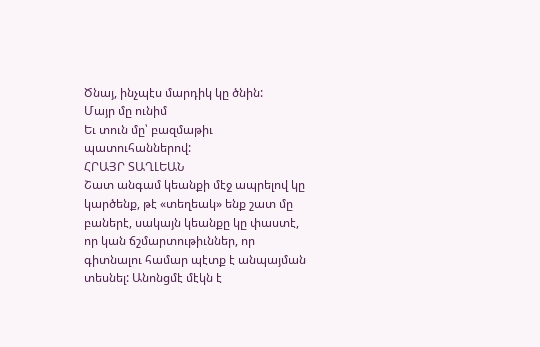Ծնայ, ինչպէս մարդիկ կը ծնին:
Մայր մը ունիմ
Եւ տուն մը՝ բազմաթիւ պատուհաններով:
ՀՐԱՅՐ ՏԱՂԼԵԱՆ
Շատ անգամ կեանքի մէջ ապրելով կը կարծենք, թէ «տեղեակ» ենք շատ մը բաներէ, սակայն կեանքը կը փաստէ, որ կան ճշմարտութիւններ, որ գիտնալու համար պէտք է անպայման տեսնել: Անոնցմէ մէկն է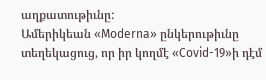աղքատութիւնը:
Ամերիկեան «Moderna» ընկերութիւնը տեղեկացուց, որ իր կողմէ «Covid-19»ի դէմ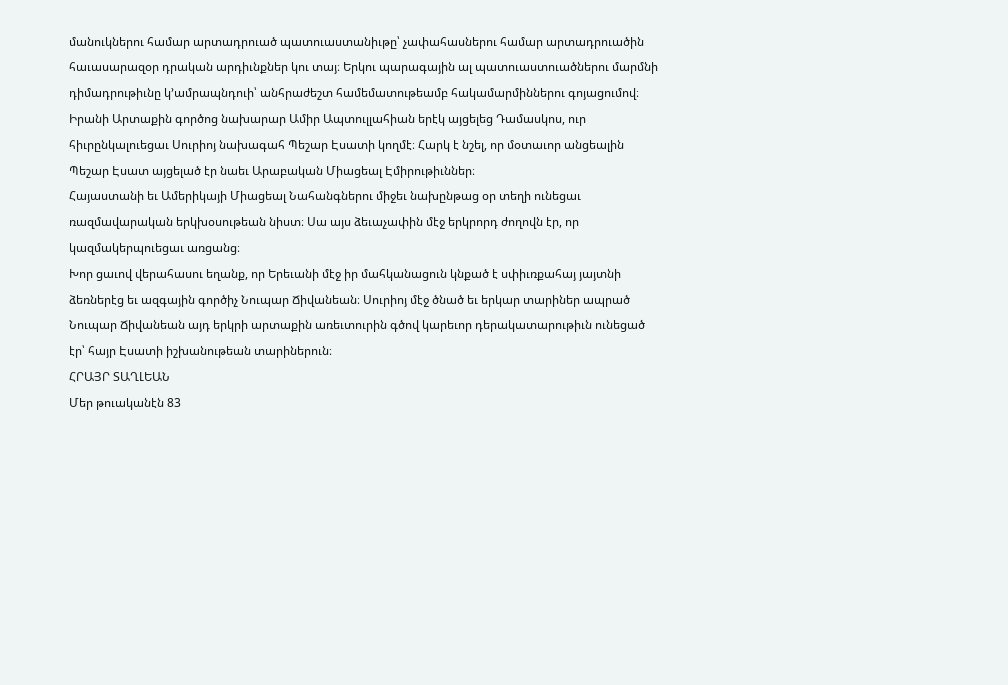մանուկներու համար արտադրուած պատուաստանիւթը՝ չափահասներու համար արտադրուածին հաւասարազօր դրական արդիւնքներ կու տայ։ Երկու պարագային ալ պատուաստուածներու մարմնի դիմադրութիւնը կ՚ամրապնդուի՝ անհրաժեշտ համեմատութեամբ հակամարմիններու գոյացումով։
Իրանի Արտաքին գործոց նախարար Ամիր Ապտուլլահիան երէկ այցելեց Դամասկոս, ուր հիւրընկալուեցաւ Սուրիոյ նախագահ Պեշար Էսատի կողմէ։ Հարկ է նշել, որ մօտաւոր անցեալին Պեշար Էսատ այցելած էր նաեւ Արաբական Միացեալ Էմիրութիւններ։
Հայաստանի եւ Ամերիկայի Միացեալ Նահանգներու միջեւ նախընթաց օր տեղի ունեցաւ ռազմավարական երկխօսութեան նիստ։ Սա այս ձեւաչափին մէջ երկրորդ ժողովն էր, որ կազմակերպուեցաւ առցանց։
Խոր ցաւով վերահասու եղանք, որ Երեւանի մէջ իր մահկանացուն կնքած է սփիւռքահայ յայտնի ձեռներէց եւ ազգային գործիչ Նուպար Ճիվանեան։ Սուրիոյ մէջ ծնած եւ երկար տարիներ ապրած Նուպար Ճիվանեան այդ երկրի արտաքին առեւտուրին գծով կարեւոր դերակատարութիւն ունեցած էր՝ հայր Էսատի իշխանութեան տարիներուն։
ՀՐԱՅՐ ՏԱՂԼԵԱՆ
Մեր թուականէն 83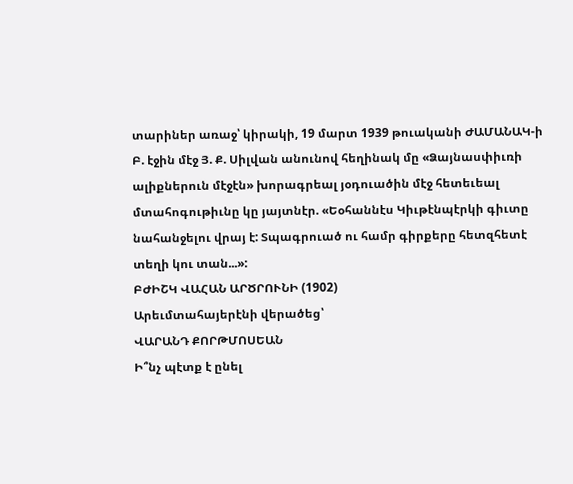տարիներ առաջ՝ կիրակի, 19 մարտ 1939 թուականի ԺԱՄԱՆԱԿ-ի Բ. էջին մէջ Յ. Ք. Սիլվան անունով հեղինակ մը «Ձայնասփիւռի ալիքներուն մէջէն» խորագրեալ յօդուածին մէջ հետեւեալ մտահոգութիւնը կը յայտնէր. «Եօհաննէս Կիւթէնպէրկի գիւտը նահանջելու վրայ է: Տպագրուած ու համր գիրքերը հետզհետէ տեղի կու տան...»:
ԲԺԻՇԿ ՎԱՀԱՆ ԱՐԾՐՈՒՆԻ (1902)
Արեւմտահայերէնի վերածեց՝
ՎԱՐԱՆԴ ՔՈՐԹՄՈՍԵԱՆ
Ի՞նչ պէտք է ընել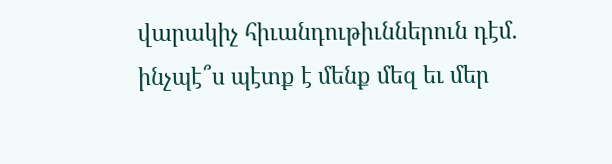վարակիչ հիւանդութիւններուն դէմ. ինչպէ՞ս պէտք է մենք մեզ եւ մեր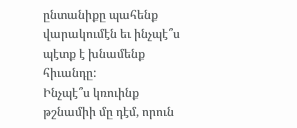ընտանիքը պահենք վարակումէն եւ ինչպէ՞ս պէտք է խնամենք հիւանդը:
Ինչպէ՞ս կռուինք թշնամիի մը դէմ, որուն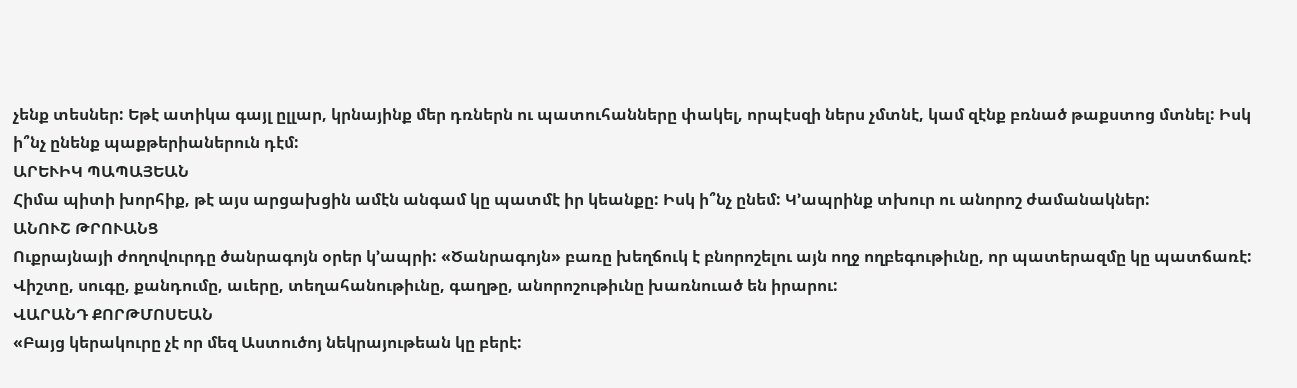չենք տեսներ: Եթէ ատիկա գայլ ըլլար, կրնայինք մեր դռներն ու պատուհանները փակել, որպէսզի ներս չմտնէ, կամ զէնք բռնած թաքստոց մտնել: Իսկ ի՞նչ ընենք պաքթերիաներուն դէմ:
ԱՐԵՒԻԿ ՊԱՊԱՅԵԱՆ
Հիմա պիտի խորհիք, թէ այս արցախցին ամէն անգամ կը պատմէ իր կեանքը: Իսկ ի՞նչ ընեմ: Կ՚ապրինք տխուր ու անորոշ ժամանակներ:
ԱՆՈՒՇ ԹՐՈՒԱՆՑ
Ուքրայնայի ժողովուրդը ծանրագոյն օրեր կ՚ապրի: «Ծանրագոյն» բառը խեղճուկ է բնորոշելու այն ողջ ողբեգութիւնը, որ պատերազմը կը պատճառէ: Վիշտը, սուգը, քանդումը, աւերը, տեղահանութիւնը, գաղթը, անորոշութիւնը խառնուած են իրարու:
ՎԱՐԱՆԴ ՔՈՐԹՄՈՍԵԱՆ
«Բայց կերակուրը չէ որ մեզ Աստուծոյ նեկրայութեան կը բերէ: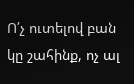Ո՛չ ուտելով բան կը շահինք, ոչ ալ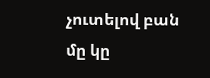չուտելով բան մը կը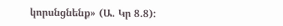կորսնցնենք» (Ա. Կր 8.8):